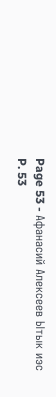Page 53 - Афанасий Алексеев Ытык иэс
P. 53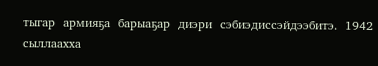тыгар  армияҕа  барыаҕар  диэри  сэбиэдиссэйдээбитэ.  1942  сыллаахха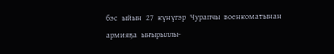бэс  ыйын  27  күнүгэр  Чурапчы  военкоматынан  армияҕа  ыҥырыллы-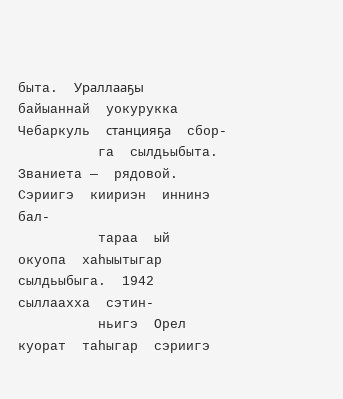быта.  Ураллааҕы  байыаннай  уокурукка  Чебаркуль  станцияҕа  сбор-
          га  сылдьыбыта.  Званиета —  рядовой.  Сэриигэ  киириэн  иннинэ  бал-
          тараа  ый  окуопа  хаһыытыгар  сылдьыбыга.  1942  сыллаахха  сэтин-
          ньигэ  Орел  куорат  таһыгар  сэриигэ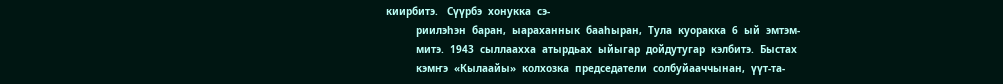киирбитэ.   Сүүрбэ  хонукка  сэ-
          риилэһэн  баран,  ыараханнык  бааһыран,  Тула  куоракка  6  ый  эмтэм-
          митэ.  1943  сыллаахха  атырдьах  ыйыгар  дойдутугар  кэлбитэ.  Быстах
          кэмҥэ  «Кылаайы»  колхозка  председатели  солбуйааччынан,  үүт-та-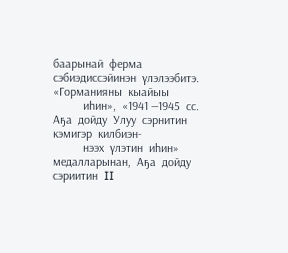баарынай  ферма  сэбиэдиссэйинэн  үлэлээбитэ.  «Горманияны  кыайыы
          иһин»,  «1941 —1945  сс.  Аҕа  дойду  Улуу  сэрнитин  кэмигэр  килбиэн-
          нээх  үлэтин  иһин»  медалларынан,  Аҕа  дойду  сэриитин  II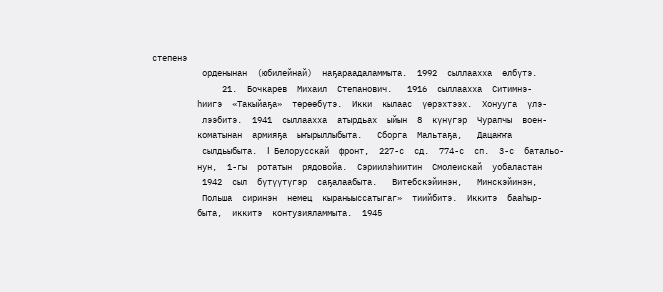степенэ
          орденынан  (юбилейнай)  наҕараадаламмыта.  1992  сыллаахха  өлбүтэ.
              21.  Бочкарев  Михаил  Степанович.   1916  сыллаахха  Ситимнэ-
         һиигэ  «Такыйаҕа»  төрөөбүтэ.  Икки  кылаас  үөрэхтээх.  Хонууга  үлэ-
          лээбитэ.  1941  сыллаахха  атырдьах  ыйын  8  күнүгэр  Чурапчы  воен-
         коматынан  армияҕа  ыҥырыллыбыта.   Сборга  Мальтаҕа,   Дацаҥҥа
          сылдьыбыта.  I  Белорусскай  фронт,  227-с  сд.  774-с  сп.  3-с  батальо-
         нун,  1-гы  ротатын  рядовойа.  Сэриилэһиитин  Смолеискай  уобаластан
          1942  сыл  бүтүүтүгэр  саҕалаабыта.   Витебскэйинэн,   Минскэйинэн,
          Польша  сиринэн  немец  кыраныыссатыгаг»  тиийбитэ.  Иккитэ  бааһыр-
         быта,  иккитэ  контузияламмыта.  1945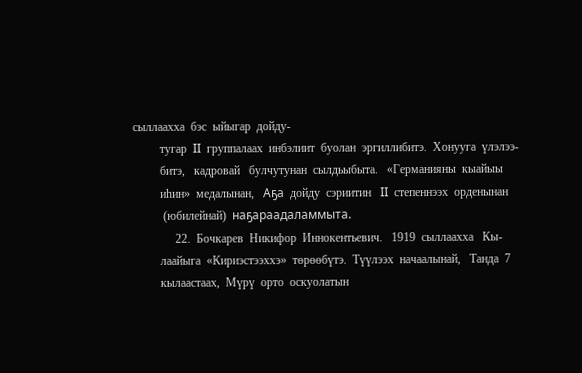сыллаахха  бэс  ыйыгар  дойду-
         тугар  II  группалаах  инбэлиит  буолан  эргиллибитэ.  Хонууга  үлэлээ-
         битэ,   кадровай   булчутунан  сылдьыбыта.   «Германияны  кыайыы
         иһин»  медалынан,   Аҕа  дойду  сэриитин   II  степеннээх  орденынан
          (юбилейнай)  наҕараадаламмыта.
              22.  Бочкарев  Никифор  Иннокентьевич.   1919  сыллаахха   Кы-
         лаайыга  «Кириэстээххэ»  төрөөбүтэ.  Түүлээх  начаалынай,   Танда  7
         кылаастаах,  Мүрү  орто  оскуолатын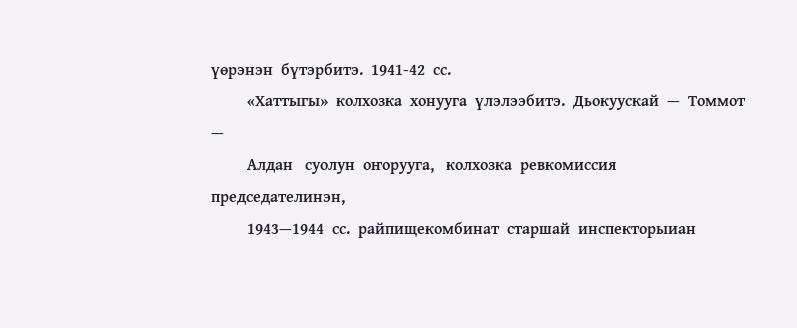үөрэнэн  бүтэрбитэ.  1941-42  сс.
         «Хаттыгы»  колхозка  хонууга  үлэлээбитэ.  Дьокуускай  —  Томмот  —
         Алдан   суолун  оҥорууга,   колхозка  ревкомиссия  председателинэн,
         1943—1944  сс.  райпищекомбинат  старшай  инспекторыиан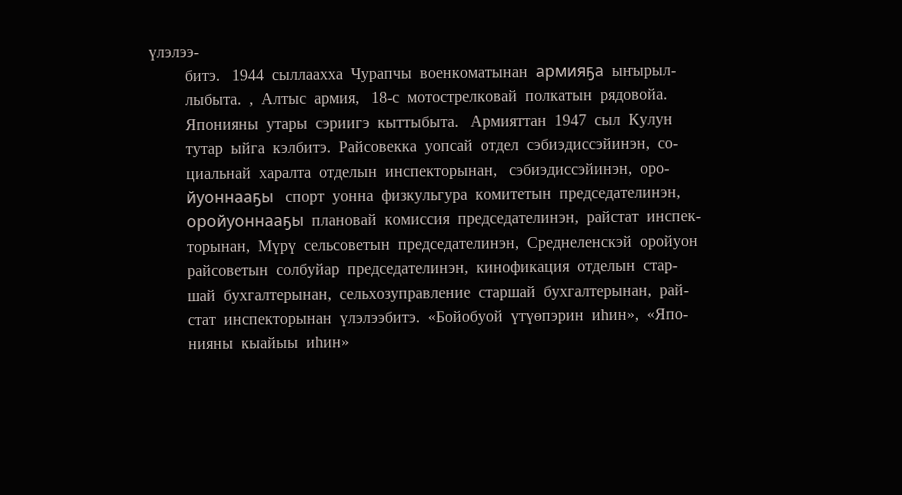үлэлээ-
         битэ.   1944  сыллаахха  Чурапчы  военкоматынан  армияҕа  ыҥырыл-
         лыбыта.  ,  Алтыс  армия,   18-с  мотострелковай  полкатын  рядовойа.
         Японияны  утары  сэриигэ  кыттыбыта.   Армияттан  1947  сыл  Кулун
         тутар  ыйга  кэлбитэ.  Райсовекка  уопсай  отдел  сэбиэдиссэйинэн,  со-
         циальнай  харалта  отделын  инспекторынан,   сэбиэдиссэйинэн,  оро-
         йуоннааҕы   спорт  уонна  физкульгура  комитетын  председателинэн,
         оройуоннааҕы  плановай  комиссия  председателинэн,  райстат  инспек-
         торынан,  Мүрү  сельсоветын  председателинэн,  Среднеленскэй  оройуон
         райсоветын  солбуйар  председателинэн,  кинофикация  отделын  стар-
         шай  бухгалтерынан,  сельхозуправление  старшай  бухгалтерынан,  рай-
         стат  инспекторынан  үлэлээбитэ.  «Бойобуой  үтүөпэрин  иһин»,  «Япо-
         нияны  кыайыы  иһин»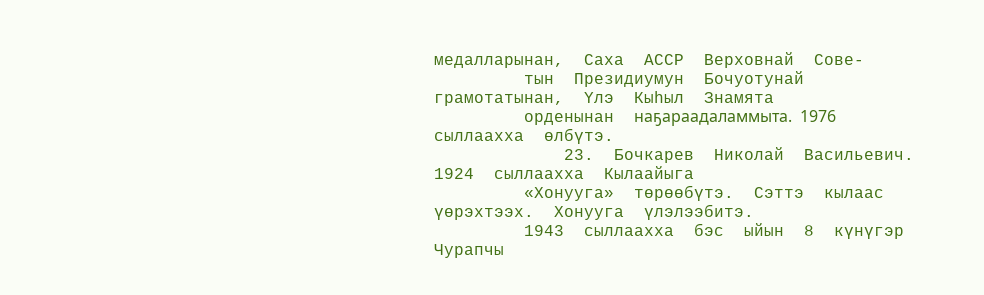медалларынан,  Саха  АССР  Верховнай  Сове-
         тын  Президиумун  Бочуотунай  грамотатынан,  Үлэ  Кыһыл  Знамята
         орденынан  наҕараадаламмыта.  1976  сыллаахха  өлбүтэ.
             23.  Бочкарев  Николай  Васильевич.  1924  сыллаахха  Кылаайыга
         «Хонууга»  төрөөбүтэ.  Сэттэ  кылаас  үөрэхтээх.  Хонууга  үлэлээбитэ.
         1943  сыллаахха  бэс  ыйын  8  күнүгэр  Чурапчы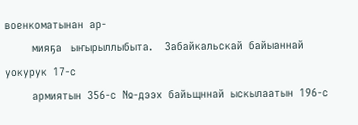военкоматынан  ар-
         мияҕа   ыҥырыллыбыта.    Забайкальскай  байыаннай  уокурук  17-с
         армиятын  356-с  №-дээх  байьщннай  ыскылаатын  196-с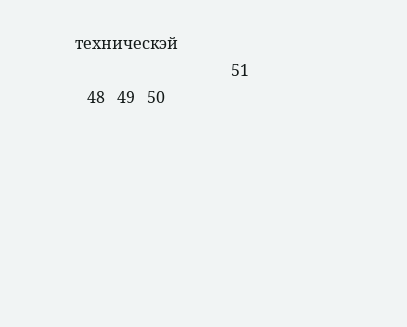техническэй
                                       51
   48   49   50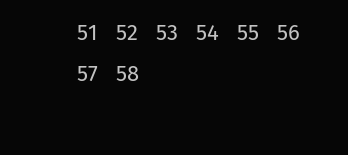51   52   53   54   55   56   57   58